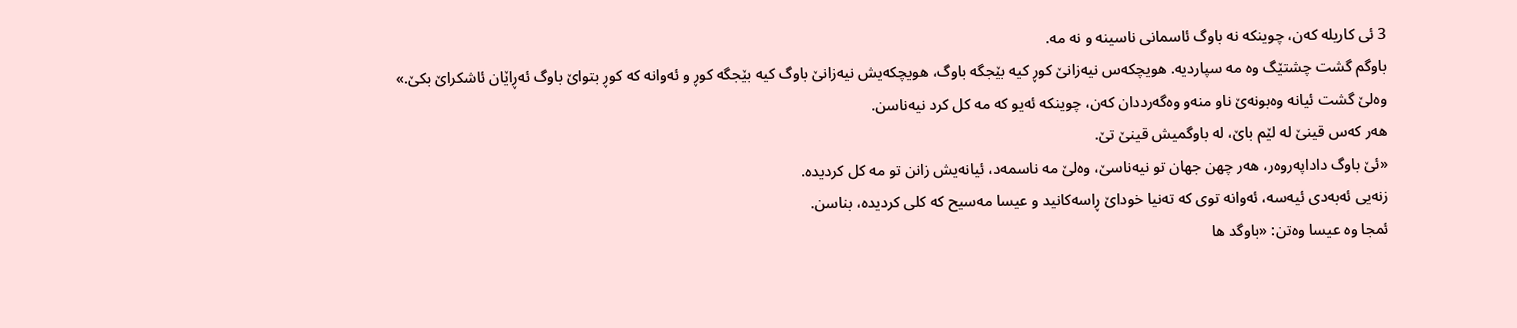3 ئی کاريله کەن، چوینکه نه باوگ ئاسمانی ناسینه و نه مه.
باوگم گشت چشتێگ وه مه سپاردیه. هویچکەس نیەزانێ کوڕ کیه بێجگه باوگ، هویچکەیش نیەزانێ باوگ کیه بێجگه کوڕ و ئەوانه که کوڕ بتواێ باوگ ئەڕاێان ئاشکراێ بکێ.»
وەلێ گشت ئیانه وەبونەێ ناو منەو وەگەرددان کەن، چوینکه ئەیو که مه کل کرد نیەناسن.
هەر کەس قینێ له لێم باێ، له باوگمیش قینێ تێ.
«ئێ باوگ داداپەروەر، هەر چهن جهان تو نیەناسێ، وەلێ مه ناسمەد، ئیانەیش زانن تو مه کل کردیده.
زنەیی ئەبەدی ئیەسه، ئەوانه توی که تەنیا خوداێ ڕاسەکانید و عیسا مەسیح که کلی کردیده، بناسن.
ئمجا وه عیسا وەتن: «باوگد ها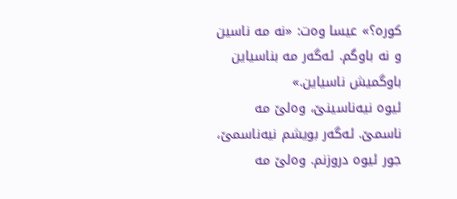کوره؟» عیسا وەت: «نه مه ناسین و نه باوگم. ئەگەر مه بناسیاین باوگمیش ناسیاین.»
ئیوه نیەناسینێ، وەلێ مه ناسمێ. ئەگەر بویشم نیەناسمێ، جور ئیوه دروزنم. وەلێ مه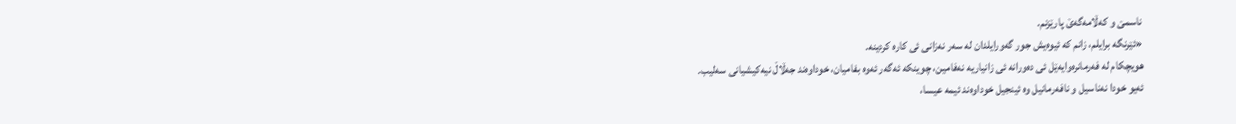ناسمێ و کەڵامەگەێ پارێزنم.
«ئێرنگه برایلم، زانم که ئیوەیش جور گەورایلدان له سەر نەزانی ئی کاره کردینه.
هویچکام له فەرمانرەوایەێل ئی دەورانه ئی زانیاریه نەفامین، چوینکه ئەگەر ئەوه بفامیان، خوداوەند جەڵاڵ نیەکیشیانی سەلیب.
ئەیو خودا نەناسیل و نافەرمانیل وه ئینجیل خوداوەند ئیمه عیسا،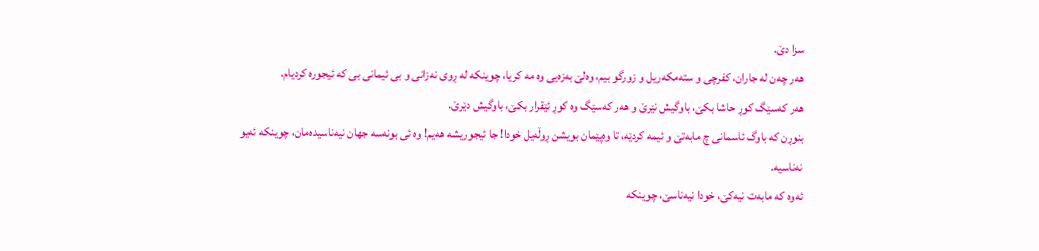سزا دێ.
هەر چەن له جاران، کفرچی و ستەمکەریل و زورگو بیم، وەلێ بەزەیی وە مه کریا، چوینکه له ڕوی نەزانی و بی ئیمانی بی که ئیجوره کردیام.
هەر کەسێگ کوڕ حاشا بکێ، باوگیش نێرێ و هەر کەسێگ وه کوڕ ئێقرار بکێ، باوگیش دێرێ.
بنوڕن که باوگ ئاسمانی چ مابەتێ و ئیمه کردێه، تا وەپێمان بویشن ڕوڵەیل خودا! جا ئیجوریشه هەیم! وه ئی بونەسه جهان نیەناسیدەمان، چوینکه ئەیو نەناسیه.
ئەوه که مابەت نیەکێ، خودا نیەناسێ، چوینکه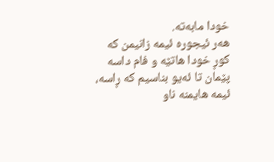خودا مابەته.
هەر ئیجوره ئیمه زانیمن که کوڕ خودا هاتێه و فام داسه پێمان تا ئەیو بناسیم که ڕاسه، ئیمه هایمنه ناو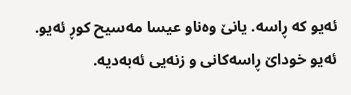ئەیو که ڕاسه. یانێ وەناو عیسا مەسیح کوڕ ئەیو. ئەیو خوداێ ڕاسەکانی و زنەیی ئەبەدیه.